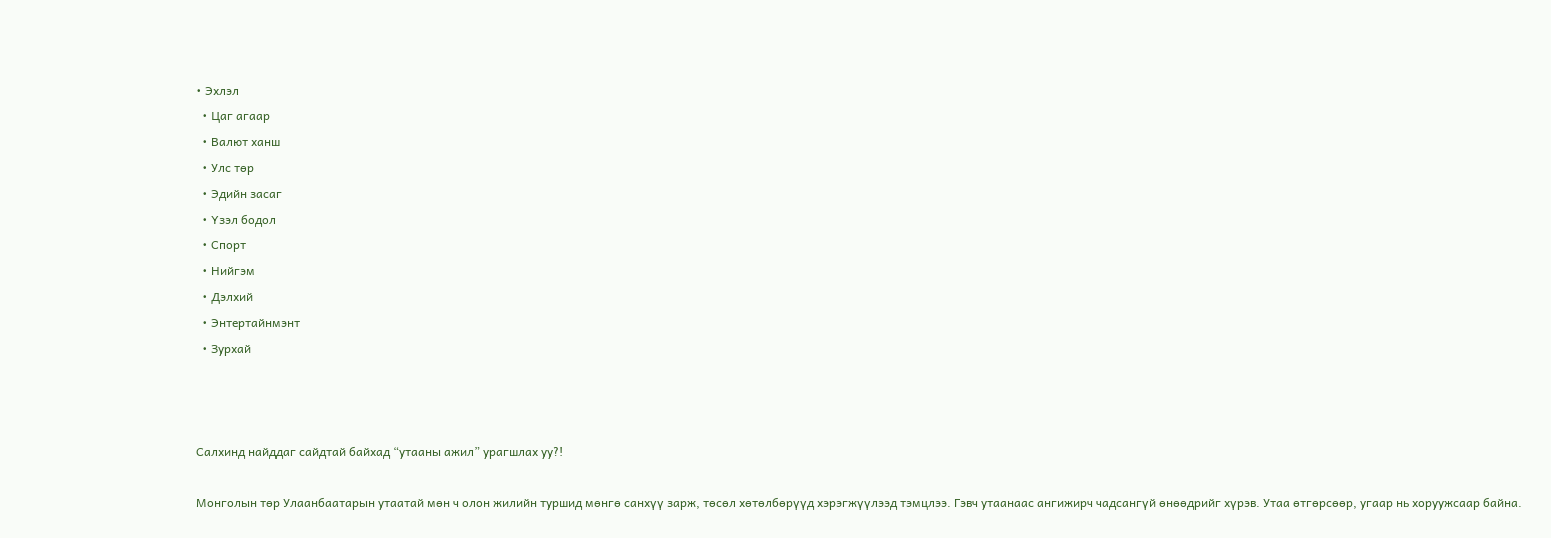• Эхлэл
  • Цаг агаар
  • Валют ханш
  • Улс төр
  • Эдийн засаг
  • Үзэл бодол
  • Спорт
  • Нийгэм
  • Дэлхий
  • Энтертайнмэнт
  • Зурхай



Салхинд найддаг сайдтай байхад “утааны ажил” урагшлах уу?!

Монголын төр Улаанбаатарын утаатай мөн ч олон жилийн туршид мөнгө санхүү зарж, төсөл хөтөлбөрүүд хэрэгжүүлээд тэмцлээ. Гэвч утаанаас ангижирч чадсангүй өнөөдрийг хүрэв. Утаа өтгөрсөөр, угаар нь хоруужсаар байна.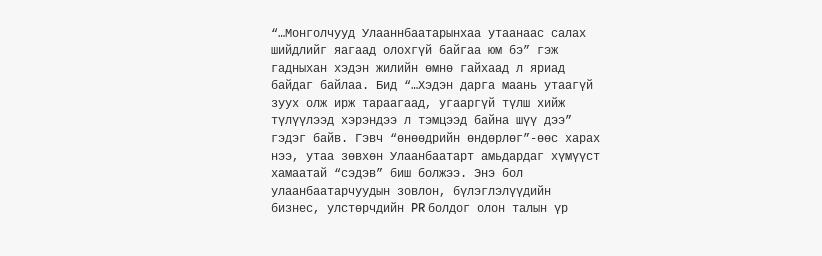“…Монголчууд Улааннбаатарынхаа утаанаас салах шийдлийг яагаад олохгүй байгаа юм бэ” гэж гадныхан хэдэн жилийн өмнө гайхаад л яриад байдаг байлаа. Бид “…Хэдэн дарга маань утаагүй зуух олж ирж тараагаад, угааргүй түлш хийж түлүүлээд хэрэндээ л тэмцээд байна шүү дээ” гэдэг байв. Гэвч “өнөөдрийн өндөрлөг”-өөс харах нээ, утаа зөвхөн Улаанбаатарт амьдардаг хүмүүст хамаатай “сэдэв” биш болжээ. Энэ бол улаанбаатарчуудын зовлон, бүлэглэлүүдийн бизнес, улстөрчдийн PR болдог олон талын үр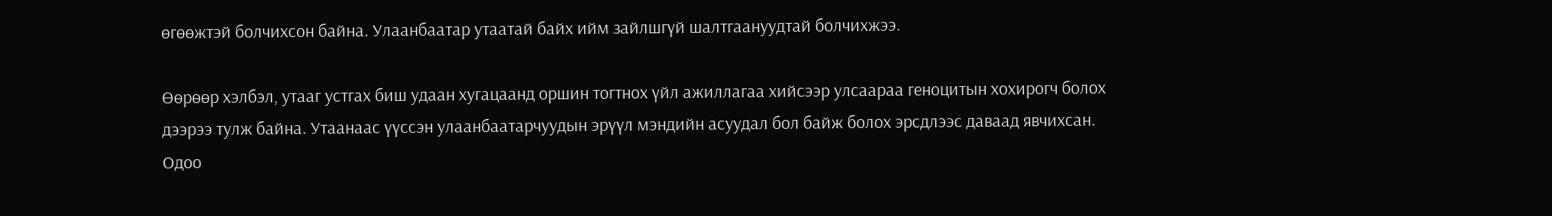өгөөжтэй болчихсон байна. Улаанбаатар утаатай байх ийм зайлшгүй шалтгаануудтай болчихжээ.

Өөрөөр хэлбэл, утааг устгах биш удаан хугацаанд оршин тогтнох үйл ажиллагаа хийсээр улсаараа геноцитын хохирогч болох дээрээ тулж байна. Утаанаас үүссэн улаанбаатарчуудын эрүүл мэндийн асуудал бол байж болох эрсдлээс даваад явчихсан. Одоо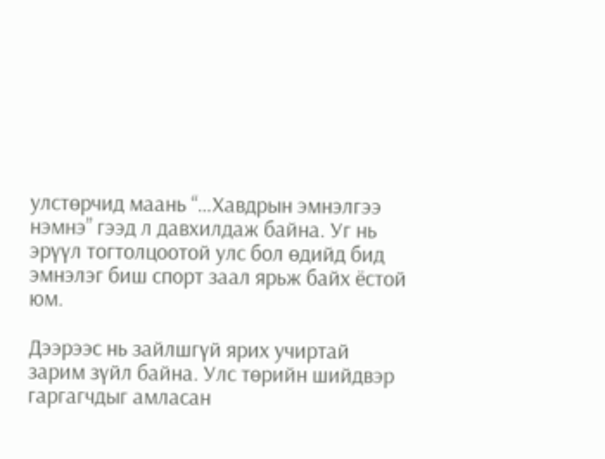улстөрчид маань “…Хавдрын эмнэлгээ нэмнэ” гээд л давхилдаж байна. Уг нь эрүүл тогтолцоотой улс бол өдийд бид эмнэлэг биш спорт заал ярьж байх ёстой юм.

Дээрээс нь зайлшгүй ярих учиртай зарим зүйл байна. Улс төрийн шийдвэр гаргагчдыг амласан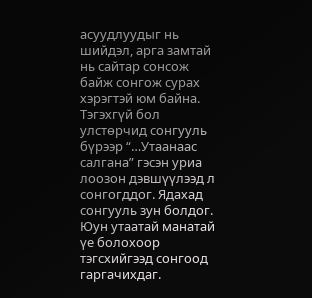асуудлуудыг нь шийдэл, арга замтай нь сайтар сонсож байж сонгож сурах хэрэгтэй юм байна. Тэгэхгүй бол улстөрчид сонгууль бүрээр “…Утаанаас салгана” гэсэн уриа лоозон дэвшүүлээд л сонгогддог. Ядахад сонгууль зун болдог. Юун утаатай манатай үе болохоор тэгсхийгээд сонгоод гаргачихдаг.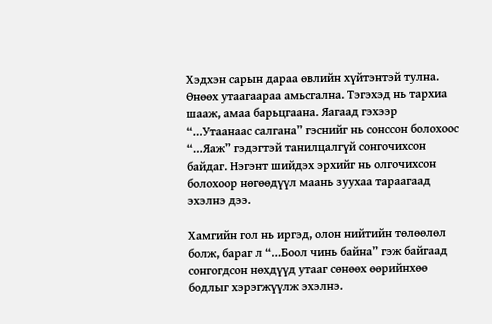Хэдхэн сарын дараа өвлийн хүйтэнтэй тулна. Өнөөх утаагаараа амьсгална. Тэгэхэд нь тархиа шааж, амаа барьцгаана. Яагаад гэхээр “…Утаанаас салгана” гэснийг нь сонссон болохоос “…Яаж” гэдэгтэй танилцалгүй сонгочихсон байдаг. Нэгэнт шийдэх эрхийг нь олгочихсон болохоор нөгөөдүүл маань зуухаа тараагаад эхэлнэ дээ.

Хамгийн гол нь иргэд, олон нийтийн төлөөлөл болж, бараг л “…Боол чинь байна” гэж байгаад сонгогдсон нөхдүүд утааг сөнөөх өөрийнхөө бодлыг хэрэгжүүлж эхэлнэ.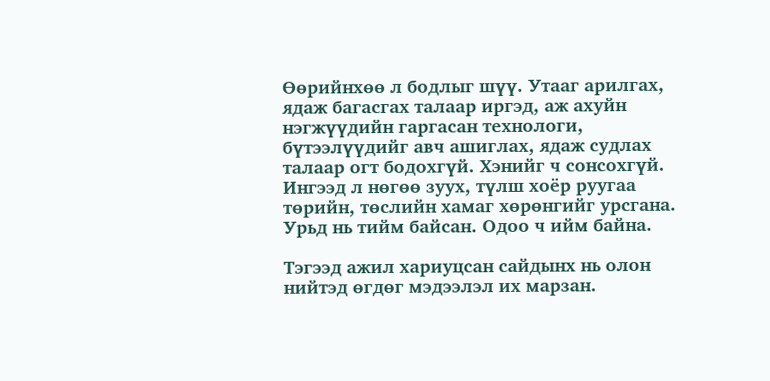Өөрийнхөө л бодлыг шүү. Утааг арилгах, ядаж багасгах талаар иргэд, аж ахуйн нэгжүүдийн гаргасан технологи, бүтээлүүдийг авч ашиглах, ядаж судлах талаар огт бодохгүй. Хэнийг ч сонсохгүй. Ингээд л нөгөө зуух, түлш хоёр руугаа төрийн, төслийн хамаг хөрөнгийг урсгана. Урьд нь тийм байсан. Одоо ч ийм байна.

Тэгээд ажил хариуцсан сайдынх нь олон нийтэд өгдөг мэдээлэл их марзан.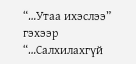“…Утаа ихэслээ” гэхээр “…Салхилахгүй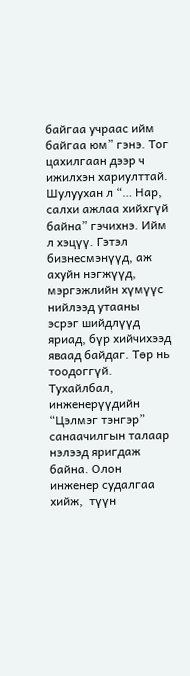байгаа учраас ийм байгаа юм” гэнэ. Тог цахилгаан дээр ч ижилхэн хариулттай. Шулуухан л “… Нар, салхи ажлаа хийхгүй байна” гэчихнэ. Ийм л хэцүү. Гэтэл бизнесмэнүүд, аж ахуйн нэгжүүд, мэргэжлийн хүмүүс нийлээд утааны эсрэг шийдлүүд яриад, бүр хийчихээд яваад байдаг. Төр нь тоодоггүй. Тухайлбал, инженерүүдийн “Цэлмэг тэнгэр” санаачилгын талаар нэлээд яригдаж байна. Олон инженер судалгаа хийж,  түүн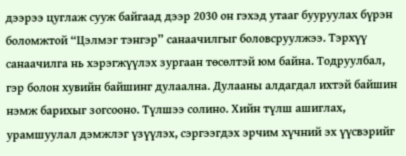дээрээ цуглаж сууж байгаад дээр 2030 он гэхэд утааг бууруулах бүрэн боломжтой “Цэлмэг тэнгэр” санаачилгыг боловсруулжээ. Тэрхүү санаачилга нь хэрэгжүүлэх зургаан төсөлтэй юм байна. Тодруулбал, гэр болон хувийн байшинг дулаална. Дулааны алдагдал ихтэй байшин нэмж барихыг зогсооно. Түлшээ солино. Хийн түлш ашиглах, урамшуулал дэмжлэг үзүүлэх, сэргээгдэх эрчим хүчний эх үүсвэрийг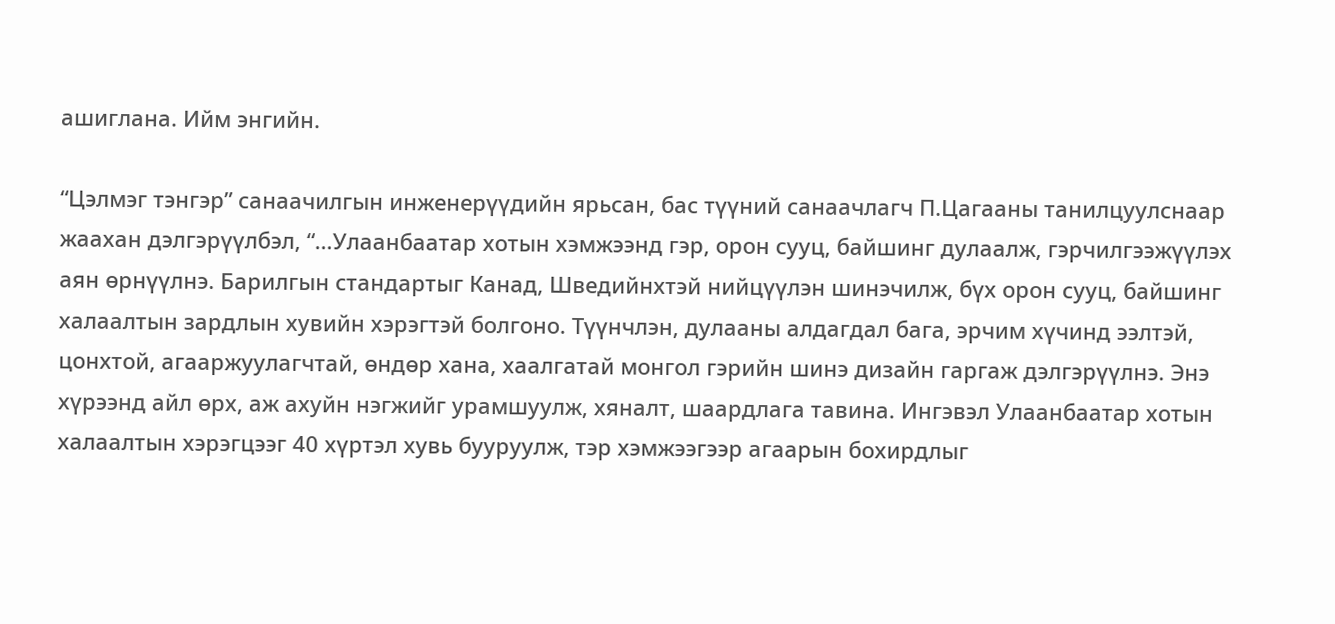ашиглана. Ийм энгийн.

“Цэлмэг тэнгэр” санаачилгын инженерүүдийн ярьсан, бас түүний санаачлагч П.Цагааны танилцуулснаар жаахан дэлгэрүүлбэл, “…Улаанбаатар хотын хэмжээнд гэр, орон сууц, байшинг дулаалж, гэрчилгээжүүлэх аян өрнүүлнэ. Барилгын стандартыг Канад, Шведийнхтэй нийцүүлэн шинэчилж, бүх орон сууц, байшинг халаалтын зардлын хувийн хэрэгтэй болгоно. Түүнчлэн, дулааны алдагдал бага, эрчим хүчинд ээлтэй, цонхтой, агааржуулагчтай, өндөр хана, хаалгатай монгол гэрийн шинэ дизайн гаргаж дэлгэрүүлнэ. Энэ хүрээнд айл өрх, аж ахуйн нэгжийг урамшуулж, хяналт, шаардлага тавина. Ингэвэл Улаанбаатар хотын халаалтын хэрэгцээг 40 хүртэл хувь бууруулж, тэр хэмжээгээр агаарын бохирдлыг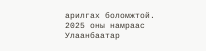арилгах боломжтой. 2025 оны намраас Улаанбаатар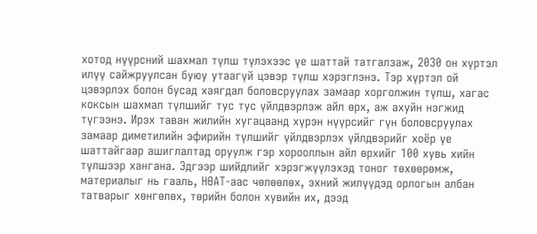хотод нүүрсний шахмал түлш түлэхээс үе шаттай татгалзаж, 2030 он хүртэл илүү сайжруулсан буюу утаагүй цэвэр түлш хэрэглэнэ. Тэр хүртэл ой цэвэрлэх болон бусад хаягдал боловсруулах замаар хорголжин түлш, хагас коксын шахмал түлшийг тус тус үйлдвэрлэж айл өрх, аж ахуйн нэгжид түгээнэ. Ирэх таван жилийн хугацаанд хүрэн нүүрсийг гүн боловсруулах замаар диметилийн эфирийн түлшийг үйлдвэрлэх үйлдвэрийг хоёр үе шаттайгаар ашиглалтад оруулж гэр хорооллын айл өрхийг 100 хувь хийн түлшээр хангана. Эдгээр шийдлийг хэрэгжүүлэхэд тоног төхөөрөмж, материалыг нь гааль, НӨАТ-аас чөлөөлөх, эхний жилүүдэд орлогын албан татварыг хөнгөлөх, төрийн болон хувийн их, дээд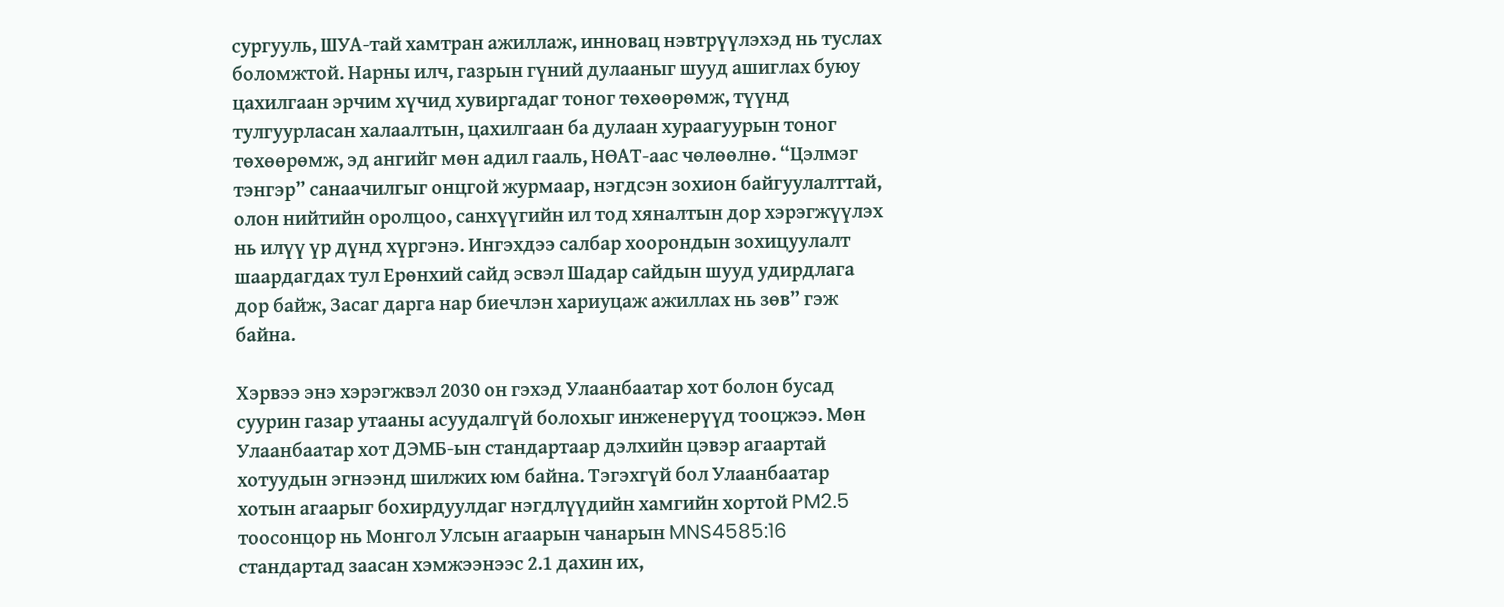сургууль, ШУА-тай хамтран ажиллаж, инновац нэвтрүүлэхэд нь туслах боломжтой. Нарны илч, газрын гүний дулааныг шууд ашиглах буюу цахилгаан эрчим хүчид хувиргадаг тоног төхөөрөмж, түүнд тулгуурласан халаалтын, цахилгаан ба дулаан хураагуурын тоног төхөөрөмж, эд ангийг мөн адил гааль, НӨАТ-аас чөлөөлнө. “Цэлмэг тэнгэр” санаачилгыг онцгой журмаар, нэгдсэн зохион байгуулалттай, олон нийтийн оролцоо, санхүүгийн ил тод хяналтын дор хэрэгжүүлэх нь илүү үр дүнд хүргэнэ. Ингэхдээ салбар хоорондын зохицуулалт шаардагдах тул Ерөнхий сайд эсвэл Шадар сайдын шууд удирдлага дор байж, Засаг дарга нар биечлэн хариуцаж ажиллах нь зөв” гэж байна.

Хэрвээ энэ хэрэгжвэл 2030 он гэхэд Улаанбаатар хот болон бусад суурин газар утааны асуудалгүй болохыг инженерүүд тооцжээ. Мөн Улаанбаатар хот ДЭМБ-ын стандартаар дэлхийн цэвэр агаартай хотуудын эгнээнд шилжих юм байна. Тэгэхгүй бол Улаанбаатар хотын агаарыг бохирдуулдаг нэгдлүүдийн хамгийн хортой PM2.5 тоосонцор нь Монгол Улсын агаарын чанарын MNS4585:16 стандартад заасан хэмжээнээс 2.1 дахин их,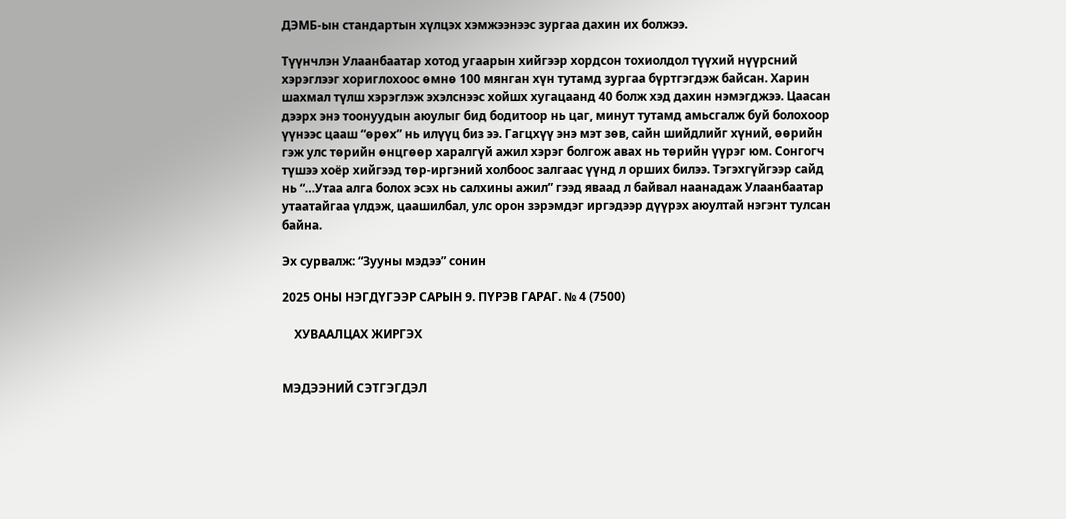ДЭМБ-ын стандартын хүлцэх хэмжээнээс зургаа дахин их болжээ.

Түүнчлэн Улаанбаатар хотод угаарын хийгээр хордсон тохиолдол түүхий нүүрсний хэрэглээг хориглохоос өмнө 100 мянган хүн тутамд зургаа бүртгэгдэж байсан. Харин шахмал түлш хэрэглэж эхэлснээс хойшх хугацаанд 40 болж хэд дахин нэмэгджээ. Цаасан дээрх энэ тоонуудын аюулыг бид бодитоор нь цаг, минут тутамд амьсгалж буй болохоор үүнээс цааш “өрөх” нь илүүц биз ээ. Гагцхүү энэ мэт зөв, сайн шийдлийг хүний, өөрийн гэж улс төрийн өнцгөөр харалгүй ажил хэрэг болгож авах нь төрийн үүрэг юм. Сонгогч түшээ хоёр хийгээд төр-иргэний холбоос залгаас үүнд л орших билээ. Тэгэхгүйгээр сайд нь “…Утаа алга болох эсэх нь салхины ажил” гээд яваад л байвал наанадаж Улаанбаатар утаатайгаа үлдэж, цаашилбал, улс орон зэрэмдэг иргэдээр дүүрэх аюултай нэгэнт тулсан байна.

Эх сурвалж: “Зууны мэдээ” сонин

2025 ОНЫ НЭГДҮГЭЭР САРЫН 9. ПҮРЭВ ГАРАГ. № 4 (7500)

    ХУВААЛЦАХ ЖИРГЭХ


МЭДЭЭНИЙ СЭТГЭГДЭЛ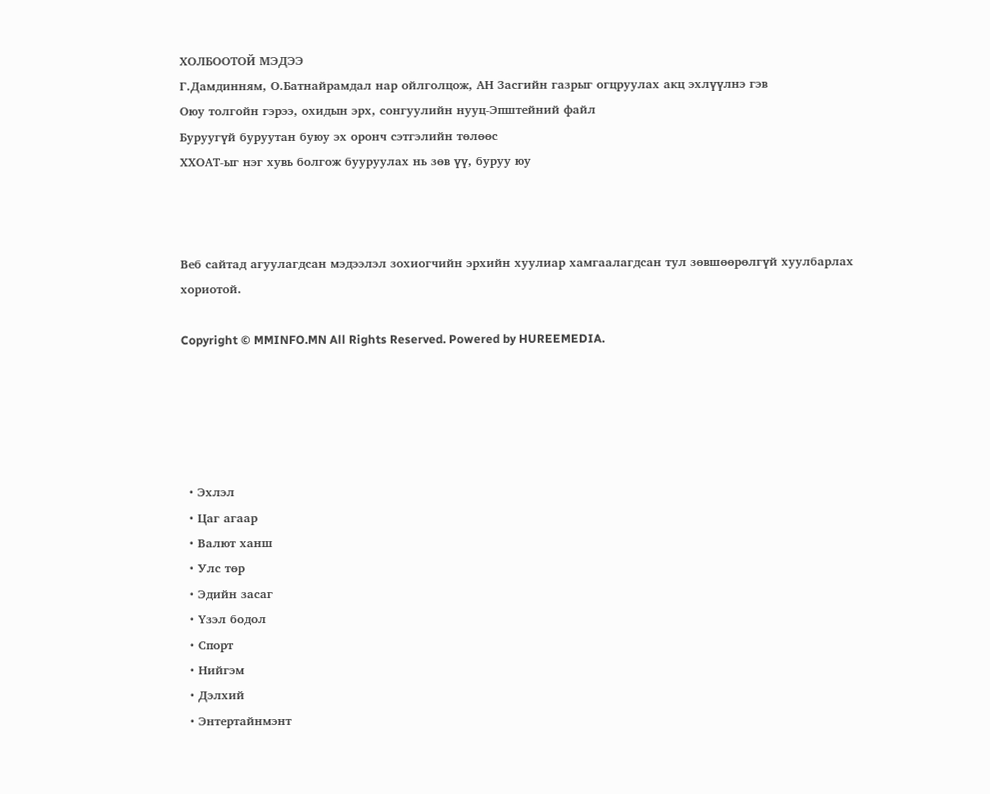ХОЛБООТОЙ МЭДЭЭ
Г.Дамдинням, О.Батнайрамдал нар ойлголцож, АН Засгийн газрыг огцруулах акц эхлүүлнэ гэв
Оюу толгойн гэрээ, охидын эрх, сонгуулийн нууц-Эпштейний файл
Буруугүй буруутан буюу эх оронч сэтгэлийн төлөөс
ХХОАТ-ыг нэг хувь болгож бууруулах нь зөв үү, буруу юу



Веб сайтад агуулагдсан мэдээлэл зохиогчийн эрхийн хуулиар хамгаалагдсан тул зөвшөөрөлгүй хуулбарлах хориотой.

Copyright © MMINFO.MN All Rights Reserved. Powered by HUREEMEDIA.





  • Эхлэл
  • Цаг агаар
  • Валют ханш
  • Улс төр
  • Эдийн засаг
  • Үзэл бодол
  • Спорт
  • Нийгэм
  • Дэлхий
  • Энтертайнмэнт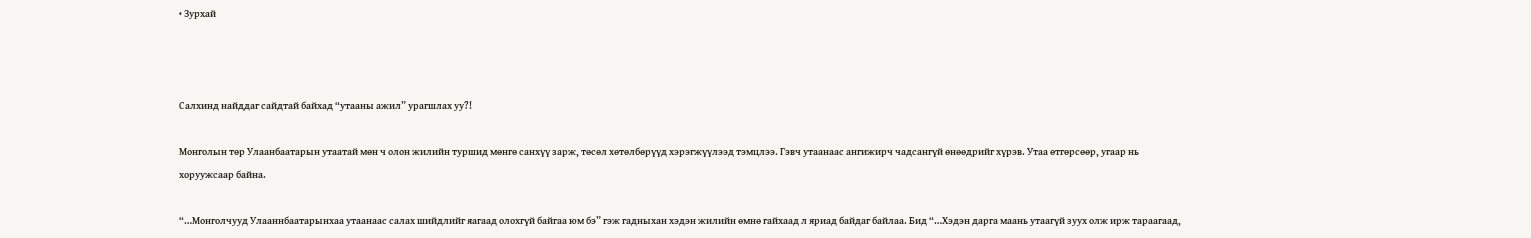• Зурхай



Салхинд найддаг сайдтай байхад “утааны ажил” урагшлах уу?!

Монголын төр Улаанбаатарын утаатай мөн ч олон жилийн туршид мөнгө санхүү зарж, төсөл хөтөлбөрүүд хэрэгжүүлээд тэмцлээ. Гэвч утаанаас ангижирч чадсангүй өнөөдрийг хүрэв. Утаа өтгөрсөөр, угаар нь хоруужсаар байна.

“…Монголчууд Улааннбаатарынхаа утаанаас салах шийдлийг яагаад олохгүй байгаа юм бэ” гэж гадныхан хэдэн жилийн өмнө гайхаад л яриад байдаг байлаа. Бид “…Хэдэн дарга маань утаагүй зуух олж ирж тараагаад,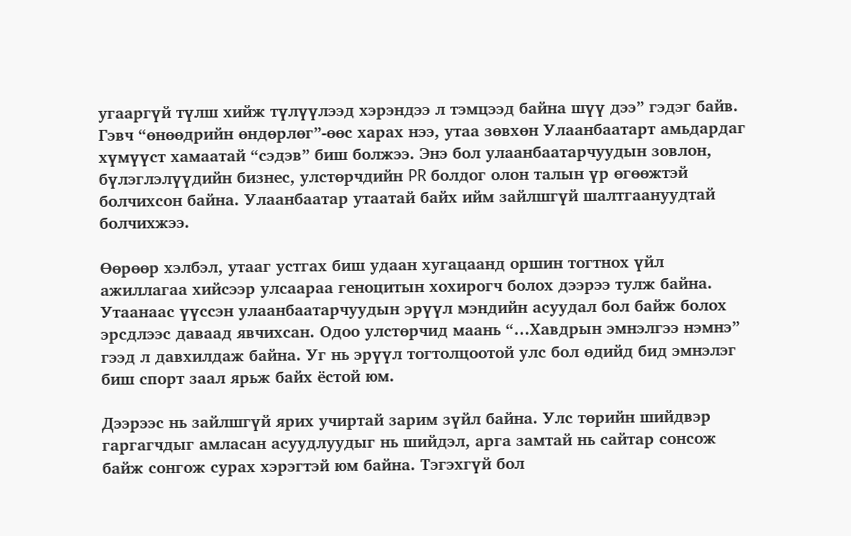угааргүй түлш хийж түлүүлээд хэрэндээ л тэмцээд байна шүү дээ” гэдэг байв. Гэвч “өнөөдрийн өндөрлөг”-өөс харах нээ, утаа зөвхөн Улаанбаатарт амьдардаг хүмүүст хамаатай “сэдэв” биш болжээ. Энэ бол улаанбаатарчуудын зовлон, бүлэглэлүүдийн бизнес, улстөрчдийн PR болдог олон талын үр өгөөжтэй болчихсон байна. Улаанбаатар утаатай байх ийм зайлшгүй шалтгаануудтай болчихжээ.

Өөрөөр хэлбэл, утааг устгах биш удаан хугацаанд оршин тогтнох үйл ажиллагаа хийсээр улсаараа геноцитын хохирогч болох дээрээ тулж байна. Утаанаас үүссэн улаанбаатарчуудын эрүүл мэндийн асуудал бол байж болох эрсдлээс даваад явчихсан. Одоо улстөрчид маань “…Хавдрын эмнэлгээ нэмнэ” гээд л давхилдаж байна. Уг нь эрүүл тогтолцоотой улс бол өдийд бид эмнэлэг биш спорт заал ярьж байх ёстой юм.

Дээрээс нь зайлшгүй ярих учиртай зарим зүйл байна. Улс төрийн шийдвэр гаргагчдыг амласан асуудлуудыг нь шийдэл, арга замтай нь сайтар сонсож байж сонгож сурах хэрэгтэй юм байна. Тэгэхгүй бол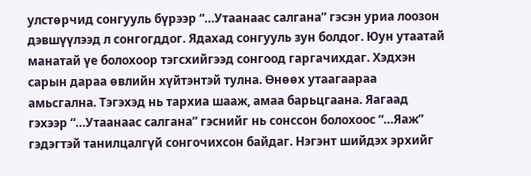улстөрчид сонгууль бүрээр “…Утаанаас салгана” гэсэн уриа лоозон дэвшүүлээд л сонгогддог. Ядахад сонгууль зун болдог. Юун утаатай манатай үе болохоор тэгсхийгээд сонгоод гаргачихдаг. Хэдхэн сарын дараа өвлийн хүйтэнтэй тулна. Өнөөх утаагаараа амьсгална. Тэгэхэд нь тархиа шааж, амаа барьцгаана. Яагаад гэхээр “…Утаанаас салгана” гэснийг нь сонссон болохоос “…Яаж” гэдэгтэй танилцалгүй сонгочихсон байдаг. Нэгэнт шийдэх эрхийг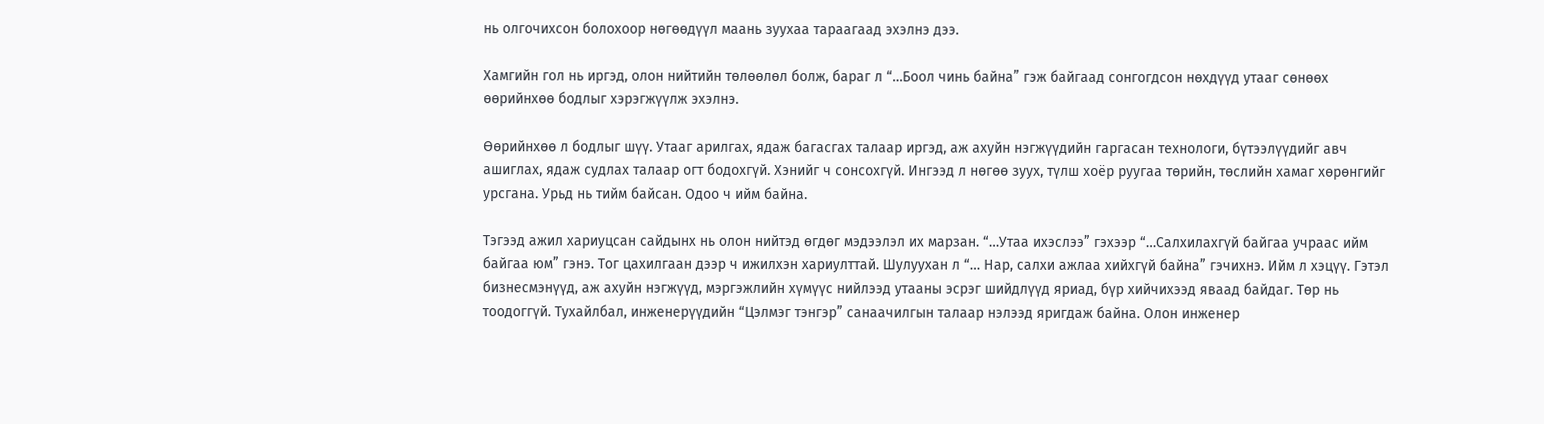нь олгочихсон болохоор нөгөөдүүл маань зуухаа тараагаад эхэлнэ дээ.

Хамгийн гол нь иргэд, олон нийтийн төлөөлөл болж, бараг л “…Боол чинь байна” гэж байгаад сонгогдсон нөхдүүд утааг сөнөөх өөрийнхөө бодлыг хэрэгжүүлж эхэлнэ.

Өөрийнхөө л бодлыг шүү. Утааг арилгах, ядаж багасгах талаар иргэд, аж ахуйн нэгжүүдийн гаргасан технологи, бүтээлүүдийг авч ашиглах, ядаж судлах талаар огт бодохгүй. Хэнийг ч сонсохгүй. Ингээд л нөгөө зуух, түлш хоёр руугаа төрийн, төслийн хамаг хөрөнгийг урсгана. Урьд нь тийм байсан. Одоо ч ийм байна.

Тэгээд ажил хариуцсан сайдынх нь олон нийтэд өгдөг мэдээлэл их марзан. “…Утаа ихэслээ” гэхээр “…Салхилахгүй байгаа учраас ийм байгаа юм” гэнэ. Тог цахилгаан дээр ч ижилхэн хариулттай. Шулуухан л “… Нар, салхи ажлаа хийхгүй байна” гэчихнэ. Ийм л хэцүү. Гэтэл бизнесмэнүүд, аж ахуйн нэгжүүд, мэргэжлийн хүмүүс нийлээд утааны эсрэг шийдлүүд яриад, бүр хийчихээд яваад байдаг. Төр нь тоодоггүй. Тухайлбал, инженерүүдийн “Цэлмэг тэнгэр” санаачилгын талаар нэлээд яригдаж байна. Олон инженер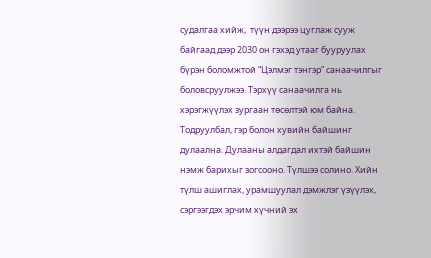судалгаа хийж,  түүн дээрээ цуглаж сууж байгаад дээр 2030 он гэхэд утааг бууруулах бүрэн боломжтой “Цэлмэг тэнгэр” санаачилгыг боловсруулжээ. Тэрхүү санаачилга нь хэрэгжүүлэх зургаан төсөлтэй юм байна. Тодруулбал, гэр болон хувийн байшинг дулаална. Дулааны алдагдал ихтэй байшин нэмж барихыг зогсооно. Түлшээ солино. Хийн түлш ашиглах, урамшуулал дэмжлэг үзүүлэх, сэргээгдэх эрчим хүчний эх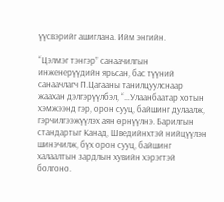үүсвэрийг ашиглана. Ийм энгийн.

“Цэлмэг тэнгэр” санаачилгын инженерүүдийн ярьсан, бас түүний санаачлагч П.Цагааны танилцуулснаар жаахан дэлгэрүүлбэл, “…Улаанбаатар хотын хэмжээнд гэр, орон сууц, байшинг дулаалж, гэрчилгээжүүлэх аян өрнүүлнэ. Барилгын стандартыг Канад, Шведийнхтэй нийцүүлэн шинэчилж, бүх орон сууц, байшинг халаалтын зардлын хувийн хэрэгтэй болгоно.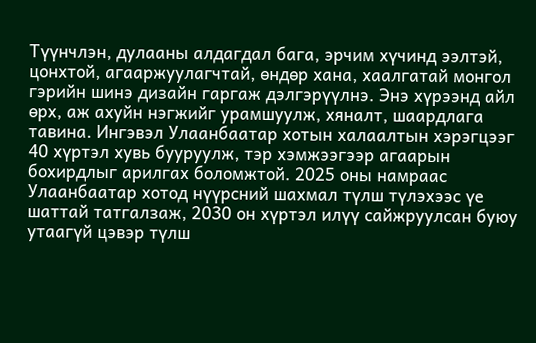Түүнчлэн, дулааны алдагдал бага, эрчим хүчинд ээлтэй, цонхтой, агааржуулагчтай, өндөр хана, хаалгатай монгол гэрийн шинэ дизайн гаргаж дэлгэрүүлнэ. Энэ хүрээнд айл өрх, аж ахуйн нэгжийг урамшуулж, хяналт, шаардлага тавина. Ингэвэл Улаанбаатар хотын халаалтын хэрэгцээг 40 хүртэл хувь бууруулж, тэр хэмжээгээр агаарын бохирдлыг арилгах боломжтой. 2025 оны намраас Улаанбаатар хотод нүүрсний шахмал түлш түлэхээс үе шаттай татгалзаж, 2030 он хүртэл илүү сайжруулсан буюу утаагүй цэвэр түлш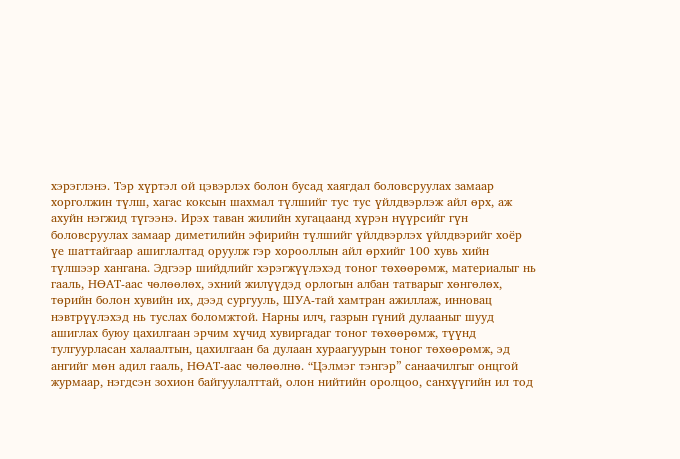хэрэглэнэ. Тэр хүртэл ой цэвэрлэх болон бусад хаягдал боловсруулах замаар хорголжин түлш, хагас коксын шахмал түлшийг тус тус үйлдвэрлэж айл өрх, аж ахуйн нэгжид түгээнэ. Ирэх таван жилийн хугацаанд хүрэн нүүрсийг гүн боловсруулах замаар диметилийн эфирийн түлшийг үйлдвэрлэх үйлдвэрийг хоёр үе шаттайгаар ашиглалтад оруулж гэр хорооллын айл өрхийг 100 хувь хийн түлшээр хангана. Эдгээр шийдлийг хэрэгжүүлэхэд тоног төхөөрөмж, материалыг нь гааль, НӨАТ-аас чөлөөлөх, эхний жилүүдэд орлогын албан татварыг хөнгөлөх, төрийн болон хувийн их, дээд сургууль, ШУА-тай хамтран ажиллаж, инновац нэвтрүүлэхэд нь туслах боломжтой. Нарны илч, газрын гүний дулааныг шууд ашиглах буюу цахилгаан эрчим хүчид хувиргадаг тоног төхөөрөмж, түүнд тулгуурласан халаалтын, цахилгаан ба дулаан хураагуурын тоног төхөөрөмж, эд ангийг мөн адил гааль, НӨАТ-аас чөлөөлнө. “Цэлмэг тэнгэр” санаачилгыг онцгой журмаар, нэгдсэн зохион байгуулалттай, олон нийтийн оролцоо, санхүүгийн ил тод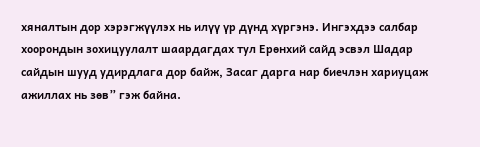хяналтын дор хэрэгжүүлэх нь илүү үр дүнд хүргэнэ. Ингэхдээ салбар хоорондын зохицуулалт шаардагдах тул Ерөнхий сайд эсвэл Шадар сайдын шууд удирдлага дор байж, Засаг дарга нар биечлэн хариуцаж ажиллах нь зөв” гэж байна.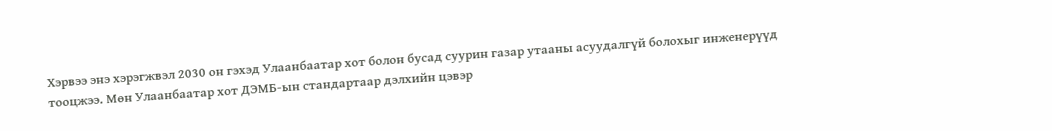Хэрвээ энэ хэрэгжвэл 2030 он гэхэд Улаанбаатар хот болон бусад суурин газар утааны асуудалгүй болохыг инженерүүд тооцжээ. Мөн Улаанбаатар хот ДЭМБ-ын стандартаар дэлхийн цэвэр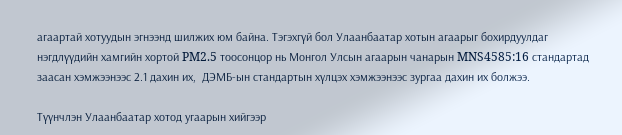агаартай хотуудын эгнээнд шилжих юм байна. Тэгэхгүй бол Улаанбаатар хотын агаарыг бохирдуулдаг нэгдлүүдийн хамгийн хортой PM2.5 тоосонцор нь Монгол Улсын агаарын чанарын MNS4585:16 стандартад заасан хэмжээнээс 2.1 дахин их,  ДЭМБ-ын стандартын хүлцэх хэмжээнээс зургаа дахин их болжээ.

Түүнчлэн Улаанбаатар хотод угаарын хийгээр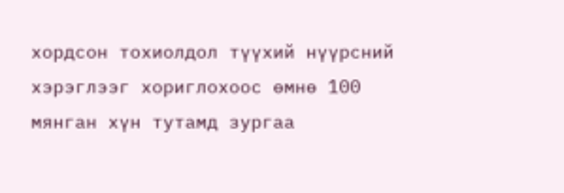хордсон тохиолдол түүхий нүүрсний хэрэглээг хориглохоос өмнө 100 мянган хүн тутамд зургаа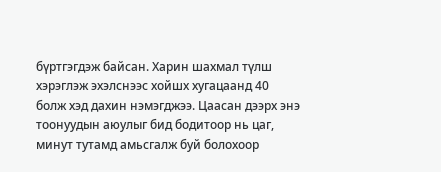бүртгэгдэж байсан. Харин шахмал түлш хэрэглэж эхэлснээс хойшх хугацаанд 40 болж хэд дахин нэмэгджээ. Цаасан дээрх энэ тоонуудын аюулыг бид бодитоор нь цаг, минут тутамд амьсгалж буй болохоор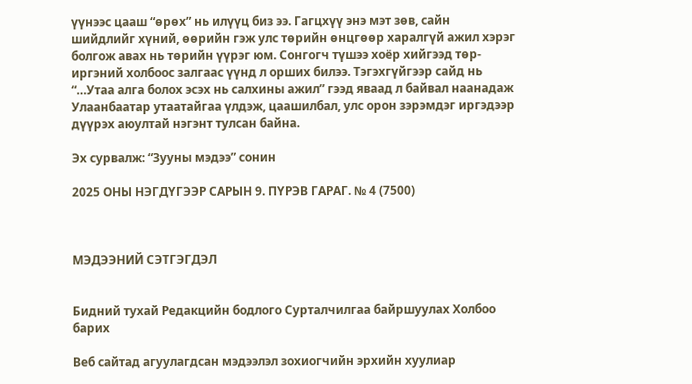үүнээс цааш “өрөх” нь илүүц биз ээ. Гагцхүү энэ мэт зөв, сайн шийдлийг хүний, өөрийн гэж улс төрийн өнцгөөр харалгүй ажил хэрэг болгож авах нь төрийн үүрэг юм. Сонгогч түшээ хоёр хийгээд төр-иргэний холбоос залгаас үүнд л орших билээ. Тэгэхгүйгээр сайд нь “…Утаа алга болох эсэх нь салхины ажил” гээд яваад л байвал наанадаж Улаанбаатар утаатайгаа үлдэж, цаашилбал, улс орон зэрэмдэг иргэдээр дүүрэх аюултай нэгэнт тулсан байна.

Эх сурвалж: “Зууны мэдээ” сонин

2025 ОНЫ НЭГДҮГЭЭР САРЫН 9. ПҮРЭВ ГАРАГ. № 4 (7500)



МЭДЭЭНИЙ СЭТГЭГДЭЛ


Бидний тухай Редакцийн бодлого Сурталчилгаа байршуулах Холбоо барих

Веб сайтад агуулагдсан мэдээлэл зохиогчийн эрхийн хуулиар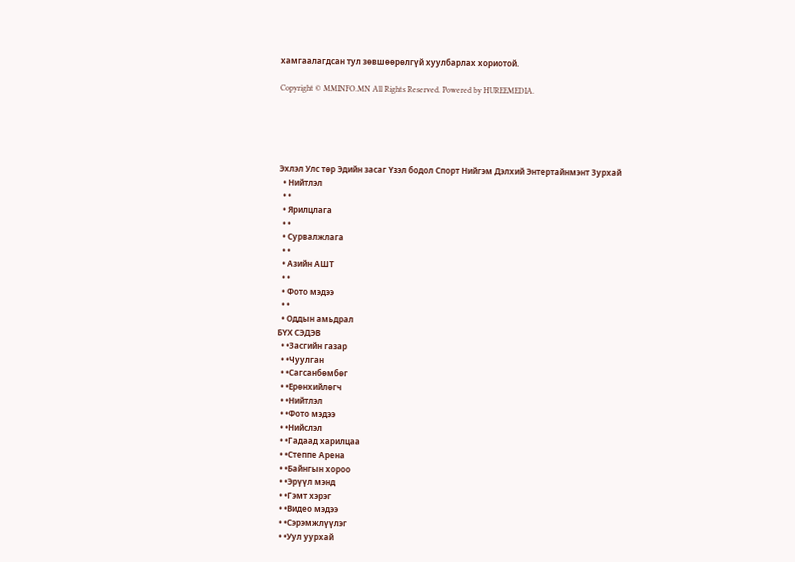хамгаалагдсан тул зөвшөөрөлгүй хуулбарлах хориотой.

Copyright © MMINFO.MN All Rights Reserved. Powered by HUREEMEDIA.





Эхлэл Улс төр Эдийн засаг Үзэл бодол Спорт Нийгэм Дэлхий Энтертайнмэнт Зурхай
  • Нийтлэл
  • •
  • Ярилцлага
  • •
  • Сурвалжлага
  • •
  • Азийн АШТ
  • •
  • Фото мэдээ
  • •
  • Оддын амьдрал
БҮХ СЭДЭВ
  • •Засгийн газар
  • •Чуулган
  • •Сагсанбөмбөг
  • •Ерөнхийлөгч
  • •Нийтлэл
  • •Фото мэдээ
  • •Нийслэл
  • •Гадаад харилцаа
  • •Степпе Арена
  • •Байнгын хороо
  • •Эрүүл мэнд
  • •Гэмт хэрэг
  • •Видео мэдээ
  • •Сэрэмжлүүлэг
  • •Уул уурхай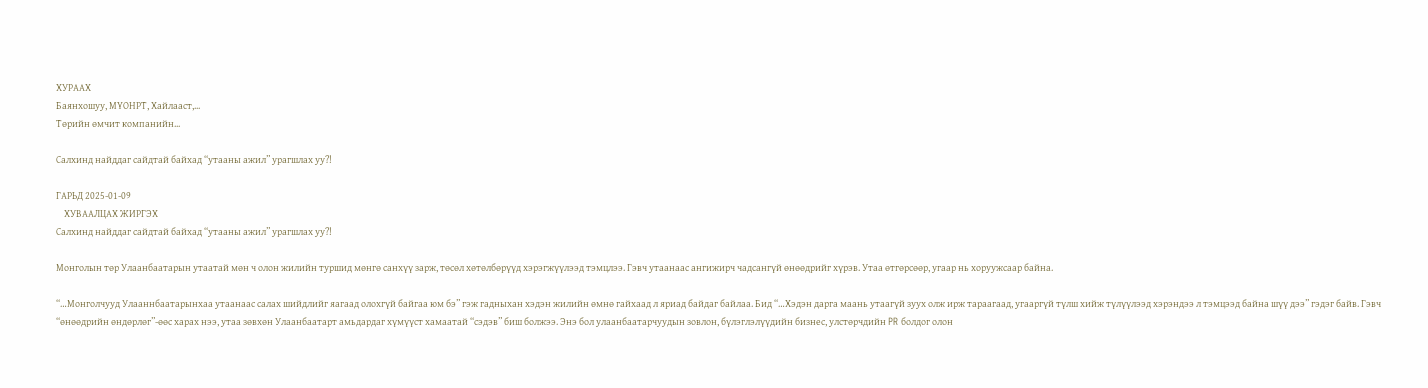ХУРААХ
Баянхошуу, МҮОНРТ, Хайлааст,...
Төрийн өмчит компанийн...

Салхинд найддаг сайдтай байхад “утааны ажил” урагшлах уу?!

ГАРЬД 2025-01-09
    ХУВААЛЦАХ ЖИРГЭХ
Салхинд найддаг сайдтай байхад “утааны ажил” урагшлах уу?!

Монголын төр Улаанбаатарын утаатай мөн ч олон жилийн туршид мөнгө санхүү зарж, төсөл хөтөлбөрүүд хэрэгжүүлээд тэмцлээ. Гэвч утаанаас ангижирч чадсангүй өнөөдрийг хүрэв. Утаа өтгөрсөөр, угаар нь хоруужсаар байна.

“…Монголчууд Улааннбаатарынхаа утаанаас салах шийдлийг яагаад олохгүй байгаа юм бэ” гэж гадныхан хэдэн жилийн өмнө гайхаад л яриад байдаг байлаа. Бид “…Хэдэн дарга маань утаагүй зуух олж ирж тараагаад, угааргүй түлш хийж түлүүлээд хэрэндээ л тэмцээд байна шүү дээ” гэдэг байв. Гэвч “өнөөдрийн өндөрлөг”-өөс харах нээ, утаа зөвхөн Улаанбаатарт амьдардаг хүмүүст хамаатай “сэдэв” биш болжээ. Энэ бол улаанбаатарчуудын зовлон, бүлэглэлүүдийн бизнес, улстөрчдийн PR болдог олон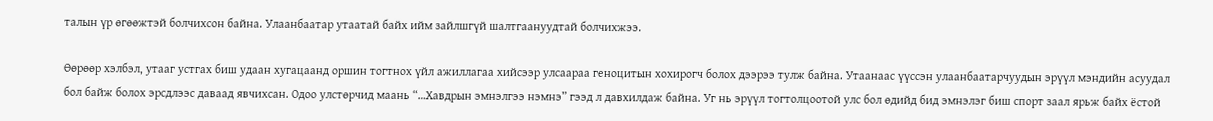талын үр өгөөжтэй болчихсон байна. Улаанбаатар утаатай байх ийм зайлшгүй шалтгаануудтай болчихжээ.

Өөрөөр хэлбэл, утааг устгах биш удаан хугацаанд оршин тогтнох үйл ажиллагаа хийсээр улсаараа геноцитын хохирогч болох дээрээ тулж байна. Утаанаас үүссэн улаанбаатарчуудын эрүүл мэндийн асуудал бол байж болох эрсдлээс даваад явчихсан. Одоо улстөрчид маань “…Хавдрын эмнэлгээ нэмнэ” гээд л давхилдаж байна. Уг нь эрүүл тогтолцоотой улс бол өдийд бид эмнэлэг биш спорт заал ярьж байх ёстой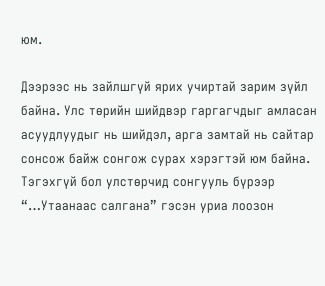юм.

Дээрээс нь зайлшгүй ярих учиртай зарим зүйл байна. Улс төрийн шийдвэр гаргагчдыг амласан асуудлуудыг нь шийдэл, арга замтай нь сайтар сонсож байж сонгож сурах хэрэгтэй юм байна. Тэгэхгүй бол улстөрчид сонгууль бүрээр “…Утаанаас салгана” гэсэн уриа лоозон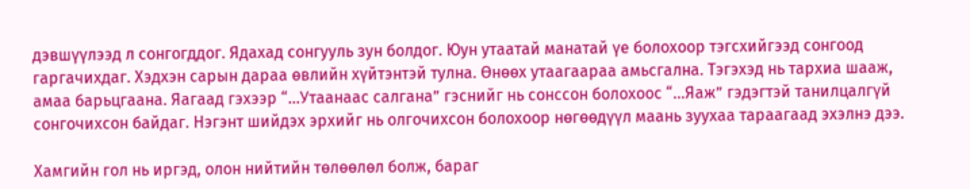дэвшүүлээд л сонгогддог. Ядахад сонгууль зун болдог. Юун утаатай манатай үе болохоор тэгсхийгээд сонгоод гаргачихдаг. Хэдхэн сарын дараа өвлийн хүйтэнтэй тулна. Өнөөх утаагаараа амьсгална. Тэгэхэд нь тархиа шааж, амаа барьцгаана. Яагаад гэхээр “…Утаанаас салгана” гэснийг нь сонссон болохоос “…Яаж” гэдэгтэй танилцалгүй сонгочихсон байдаг. Нэгэнт шийдэх эрхийг нь олгочихсон болохоор нөгөөдүүл маань зуухаа тараагаад эхэлнэ дээ.

Хамгийн гол нь иргэд, олон нийтийн төлөөлөл болж, бараг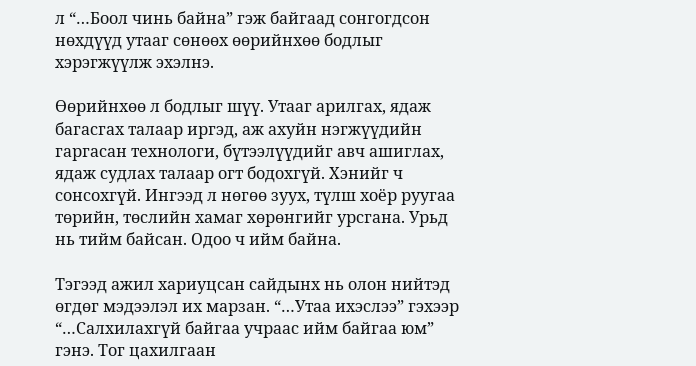л “…Боол чинь байна” гэж байгаад сонгогдсон нөхдүүд утааг сөнөөх өөрийнхөө бодлыг хэрэгжүүлж эхэлнэ.

Өөрийнхөө л бодлыг шүү. Утааг арилгах, ядаж багасгах талаар иргэд, аж ахуйн нэгжүүдийн гаргасан технологи, бүтээлүүдийг авч ашиглах, ядаж судлах талаар огт бодохгүй. Хэнийг ч сонсохгүй. Ингээд л нөгөө зуух, түлш хоёр руугаа төрийн, төслийн хамаг хөрөнгийг урсгана. Урьд нь тийм байсан. Одоо ч ийм байна.

Тэгээд ажил хариуцсан сайдынх нь олон нийтэд өгдөг мэдээлэл их марзан. “…Утаа ихэслээ” гэхээр “…Салхилахгүй байгаа учраас ийм байгаа юм” гэнэ. Тог цахилгаан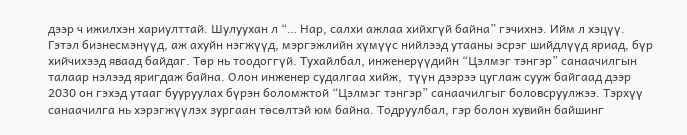дээр ч ижилхэн хариулттай. Шулуухан л “… Нар, салхи ажлаа хийхгүй байна” гэчихнэ. Ийм л хэцүү. Гэтэл бизнесмэнүүд, аж ахуйн нэгжүүд, мэргэжлийн хүмүүс нийлээд утааны эсрэг шийдлүүд яриад, бүр хийчихээд яваад байдаг. Төр нь тоодоггүй. Тухайлбал, инженерүүдийн “Цэлмэг тэнгэр” санаачилгын талаар нэлээд яригдаж байна. Олон инженер судалгаа хийж,  түүн дээрээ цуглаж сууж байгаад дээр 2030 он гэхэд утааг бууруулах бүрэн боломжтой “Цэлмэг тэнгэр” санаачилгыг боловсруулжээ. Тэрхүү санаачилга нь хэрэгжүүлэх зургаан төсөлтэй юм байна. Тодруулбал, гэр болон хувийн байшинг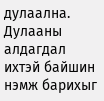дулаална. Дулааны алдагдал ихтэй байшин нэмж барихыг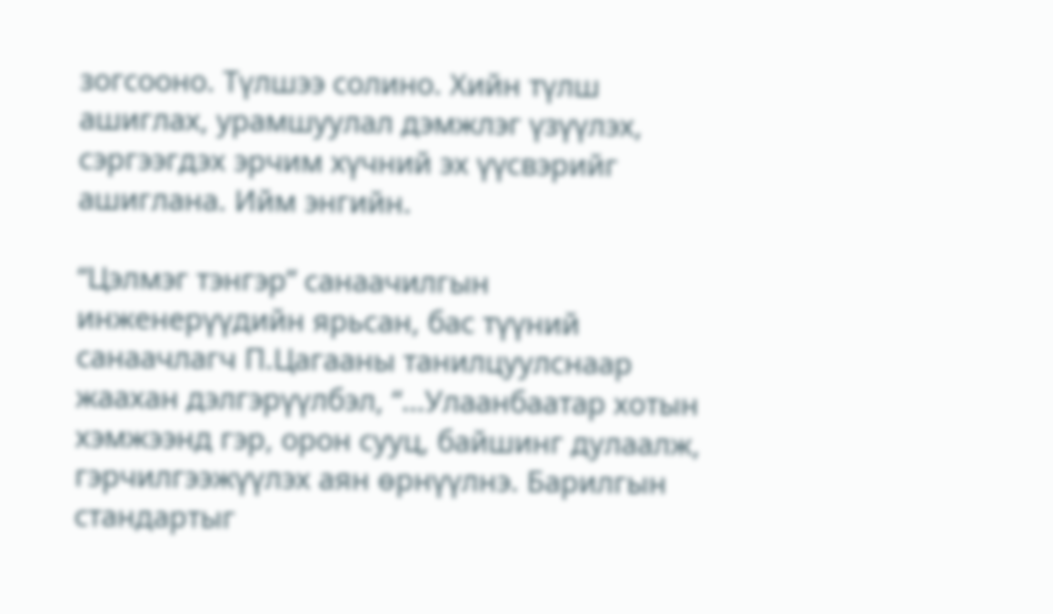зогсооно. Түлшээ солино. Хийн түлш ашиглах, урамшуулал дэмжлэг үзүүлэх, сэргээгдэх эрчим хүчний эх үүсвэрийг ашиглана. Ийм энгийн.

“Цэлмэг тэнгэр” санаачилгын инженерүүдийн ярьсан, бас түүний санаачлагч П.Цагааны танилцуулснаар жаахан дэлгэрүүлбэл, “…Улаанбаатар хотын хэмжээнд гэр, орон сууц, байшинг дулаалж, гэрчилгээжүүлэх аян өрнүүлнэ. Барилгын стандартыг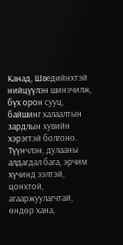Канад, Шведийнхтэй нийцүүлэн шинэчилж, бүх орон сууц, байшинг халаалтын зардлын хувийн хэрэгтэй болгоно. Түүнчлэн, дулааны алдагдал бага, эрчим хүчинд ээлтэй, цонхтой, агааржуулагчтай, өндөр хана,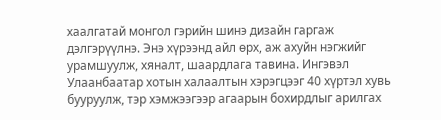хаалгатай монгол гэрийн шинэ дизайн гаргаж дэлгэрүүлнэ. Энэ хүрээнд айл өрх, аж ахуйн нэгжийг урамшуулж, хяналт, шаардлага тавина. Ингэвэл Улаанбаатар хотын халаалтын хэрэгцээг 40 хүртэл хувь бууруулж, тэр хэмжээгээр агаарын бохирдлыг арилгах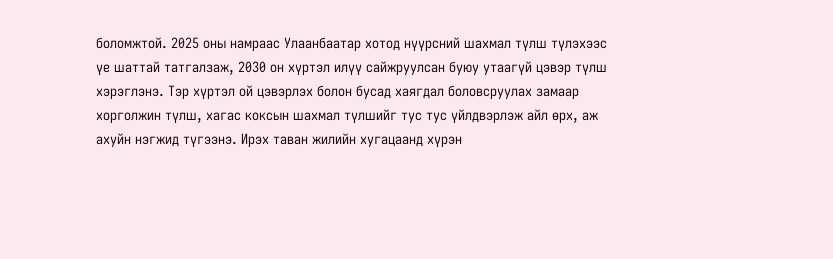боломжтой. 2025 оны намраас Улаанбаатар хотод нүүрсний шахмал түлш түлэхээс үе шаттай татгалзаж, 2030 он хүртэл илүү сайжруулсан буюу утаагүй цэвэр түлш хэрэглэнэ. Тэр хүртэл ой цэвэрлэх болон бусад хаягдал боловсруулах замаар хорголжин түлш, хагас коксын шахмал түлшийг тус тус үйлдвэрлэж айл өрх, аж ахуйн нэгжид түгээнэ. Ирэх таван жилийн хугацаанд хүрэн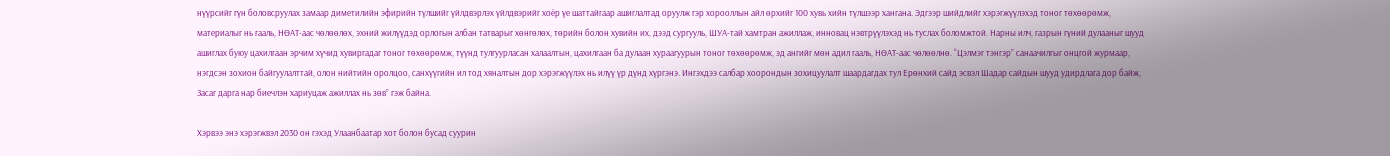нүүрсийг гүн боловсруулах замаар диметилийн эфирийн түлшийг үйлдвэрлэх үйлдвэрийг хоёр үе шаттайгаар ашиглалтад оруулж гэр хорооллын айл өрхийг 100 хувь хийн түлшээр хангана. Эдгээр шийдлийг хэрэгжүүлэхэд тоног төхөөрөмж, материалыг нь гааль, НӨАТ-аас чөлөөлөх, эхний жилүүдэд орлогын албан татварыг хөнгөлөх, төрийн болон хувийн их, дээд сургууль, ШУА-тай хамтран ажиллаж, инновац нэвтрүүлэхэд нь туслах боломжтой. Нарны илч, газрын гүний дулааныг шууд ашиглах буюу цахилгаан эрчим хүчид хувиргадаг тоног төхөөрөмж, түүнд тулгуурласан халаалтын, цахилгаан ба дулаан хураагуурын тоног төхөөрөмж, эд ангийг мөн адил гааль, НӨАТ-аас чөлөөлнө. “Цэлмэг тэнгэр” санаачилгыг онцгой журмаар, нэгдсэн зохион байгуулалттай, олон нийтийн оролцоо, санхүүгийн ил тод хяналтын дор хэрэгжүүлэх нь илүү үр дүнд хүргэнэ. Ингэхдээ салбар хоорондын зохицуулалт шаардагдах тул Ерөнхий сайд эсвэл Шадар сайдын шууд удирдлага дор байж, Засаг дарга нар биечлэн хариуцаж ажиллах нь зөв” гэж байна.

Хэрвээ энэ хэрэгжвэл 2030 он гэхэд Улаанбаатар хот болон бусад суурин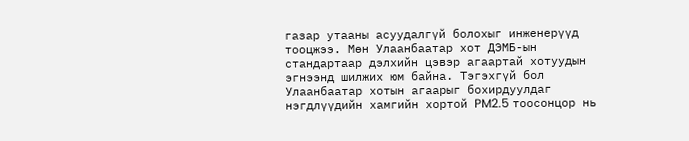газар утааны асуудалгүй болохыг инженерүүд тооцжээ. Мөн Улаанбаатар хот ДЭМБ-ын стандартаар дэлхийн цэвэр агаартай хотуудын эгнээнд шилжих юм байна. Тэгэхгүй бол Улаанбаатар хотын агаарыг бохирдуулдаг нэгдлүүдийн хамгийн хортой PM2.5 тоосонцор нь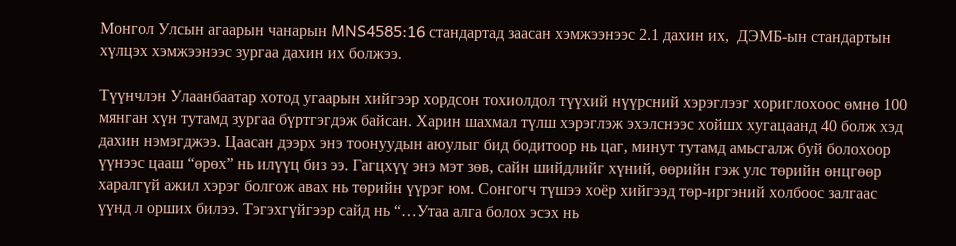Монгол Улсын агаарын чанарын MNS4585:16 стандартад заасан хэмжээнээс 2.1 дахин их,  ДЭМБ-ын стандартын хүлцэх хэмжээнээс зургаа дахин их болжээ.

Түүнчлэн Улаанбаатар хотод угаарын хийгээр хордсон тохиолдол түүхий нүүрсний хэрэглээг хориглохоос өмнө 100 мянган хүн тутамд зургаа бүртгэгдэж байсан. Харин шахмал түлш хэрэглэж эхэлснээс хойшх хугацаанд 40 болж хэд дахин нэмэгджээ. Цаасан дээрх энэ тоонуудын аюулыг бид бодитоор нь цаг, минут тутамд амьсгалж буй болохоор үүнээс цааш “өрөх” нь илүүц биз ээ. Гагцхүү энэ мэт зөв, сайн шийдлийг хүний, өөрийн гэж улс төрийн өнцгөөр харалгүй ажил хэрэг болгож авах нь төрийн үүрэг юм. Сонгогч түшээ хоёр хийгээд төр-иргэний холбоос залгаас үүнд л орших билээ. Тэгэхгүйгээр сайд нь “…Утаа алга болох эсэх нь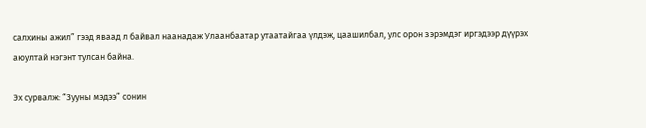салхины ажил” гээд яваад л байвал наанадаж Улаанбаатар утаатайгаа үлдэж, цаашилбал, улс орон зэрэмдэг иргэдээр дүүрэх аюултай нэгэнт тулсан байна.

Эх сурвалж: “Зууны мэдээ” сонин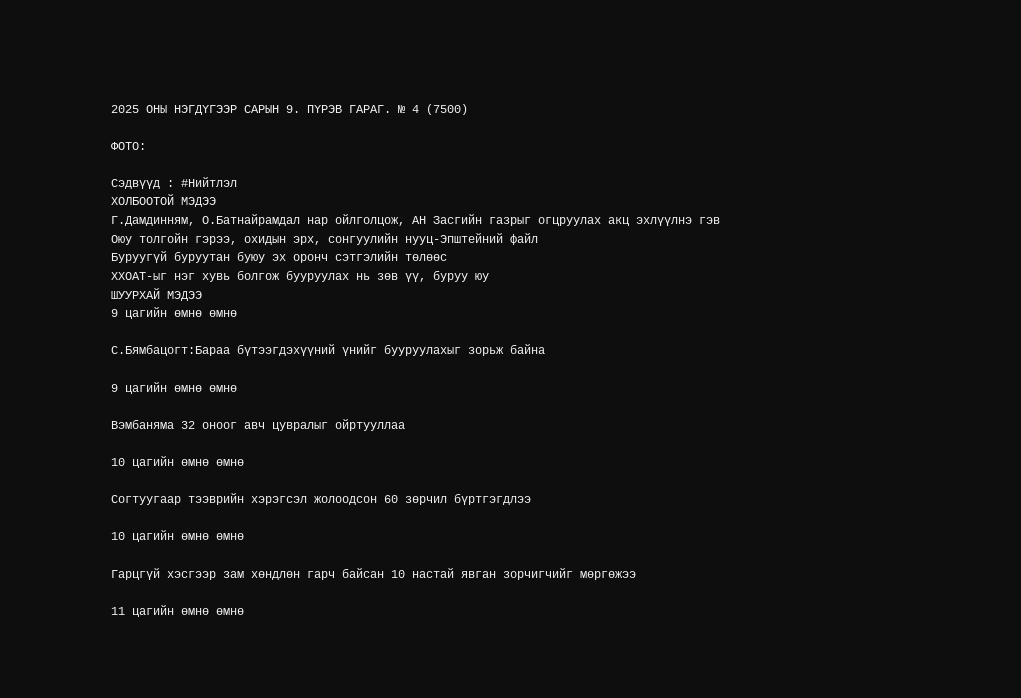2025 ОНЫ НЭГДҮГЭЭР САРЫН 9. ПҮРЭВ ГАРАГ. № 4 (7500)

ФОТО:

Сэдвүүд : #Нийтлэл
ХОЛБООТОЙ МЭДЭЭ
Г.Дамдинням, О.Батнайрамдал нар ойлголцож, АН Засгийн газрыг огцруулах акц эхлүүлнэ гэв
Оюу толгойн гэрээ, охидын эрх, сонгуулийн нууц-Эпштейний файл
Буруугүй буруутан буюу эх оронч сэтгэлийн төлөөс
ХХОАТ-ыг нэг хувь болгож бууруулах нь зөв үү, буруу юу
ШУУРХАЙ МЭДЭЭ
9 цагийн өмнө өмнө

С.Бямбацогт:Бараа бүтээгдэхүүний үнийг бууруулахыг зорьж байна

9 цагийн өмнө өмнө

Вэмбаняма 32 оноог авч цувралыг ойртууллаа

10 цагийн өмнө өмнө

Согтуугаар тээврийн хэрэгсэл жолоодсон 60 зөрчил бүртгэгдлээ

10 цагийн өмнө өмнө

Гарцгүй хэсгээр зам хөндлөн гарч байсан 10 настай явган зорчигчийг мөргөжээ

11 цагийн өмнө өмнө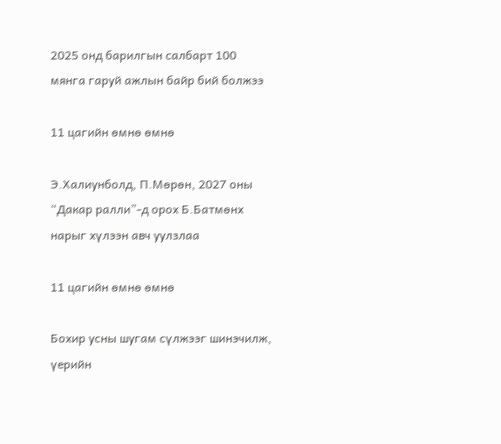2025 онд барилгын салбарт 100 мянга гаруй ажлын байр бий болжээ

11 цагийн өмнө өмнө

Э.Халиунболд, П.Мөрөн, 2027 оны “Дакар ралли”-д орох Б.Батмөнх нарыг хүлээн авч уулзлаа

11 цагийн өмнө өмнө

Бохир усны шугам сүлжээг шинэчилж, үерийн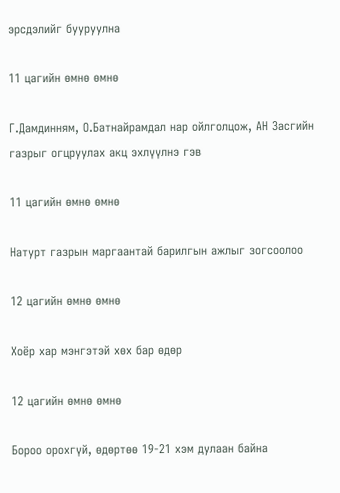эрсдэлийг бууруулна

11 цагийн өмнө өмнө

Г.Дамдинням, О.Батнайрамдал нар ойлголцож, АН Засгийн газрыг огцруулах акц эхлүүлнэ гэв

11 цагийн өмнө өмнө

Натурт газрын маргаантай барилгын ажлыг зогсоолоо

12 цагийн өмнө өмнө

Хоёр хар мэнгэтэй хөх бар өдөр

12 цагийн өмнө өмнө

Бороо орохгүй, өдөртөө 19-21 хэм дулаан байна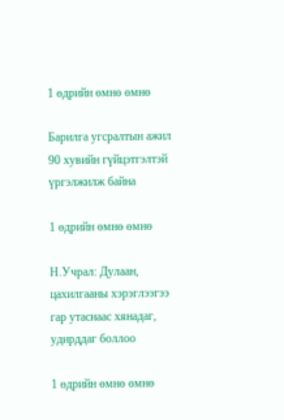1 өдрийн өмнө өмнө

Барилга угсралтын ажил 90 хувийн гүйцэтгэлтэй үргэлжилж байна

1 өдрийн өмнө өмнө

Н.Учрал: Дулаан, цахилгааны хэрэглээгээ гар утаснаас хянадаг, удирддаг боллоо

1 өдрийн өмнө өмнө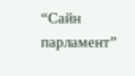“Сайн парламент”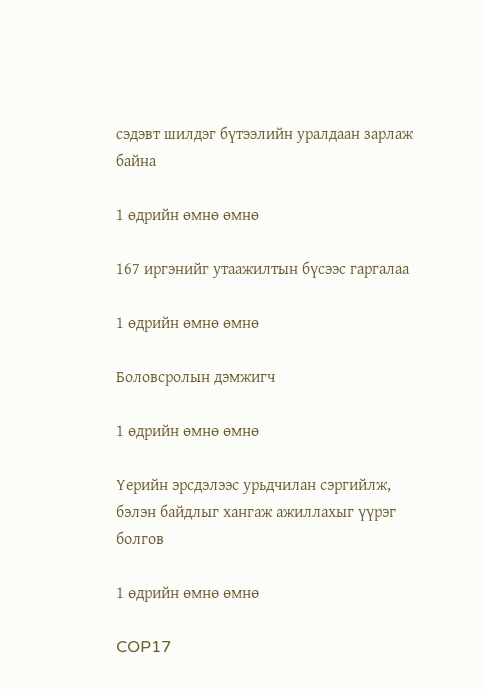сэдэвт шилдэг бүтээлийн уралдаан зарлаж байна

1 өдрийн өмнө өмнө

167 иргэнийг утаажилтын бүсээс гаргалаа

1 өдрийн өмнө өмнө

Боловсролын дэмжигч

1 өдрийн өмнө өмнө

Үерийн эрсдэлээс урьдчилан сэргийлж, бэлэн байдлыг хангаж ажиллахыг үүрэг болгов

1 өдрийн өмнө өмнө

COP17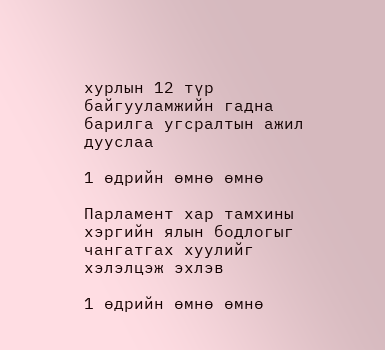хурлын 12 түр байгууламжийн гадна барилга угсралтын ажил дууслаа

1 өдрийн өмнө өмнө

Парламент хар тамхины хэргийн ялын бодлогыг чангатгах хуулийг хэлэлцэж эхлэв

1 өдрийн өмнө өмнө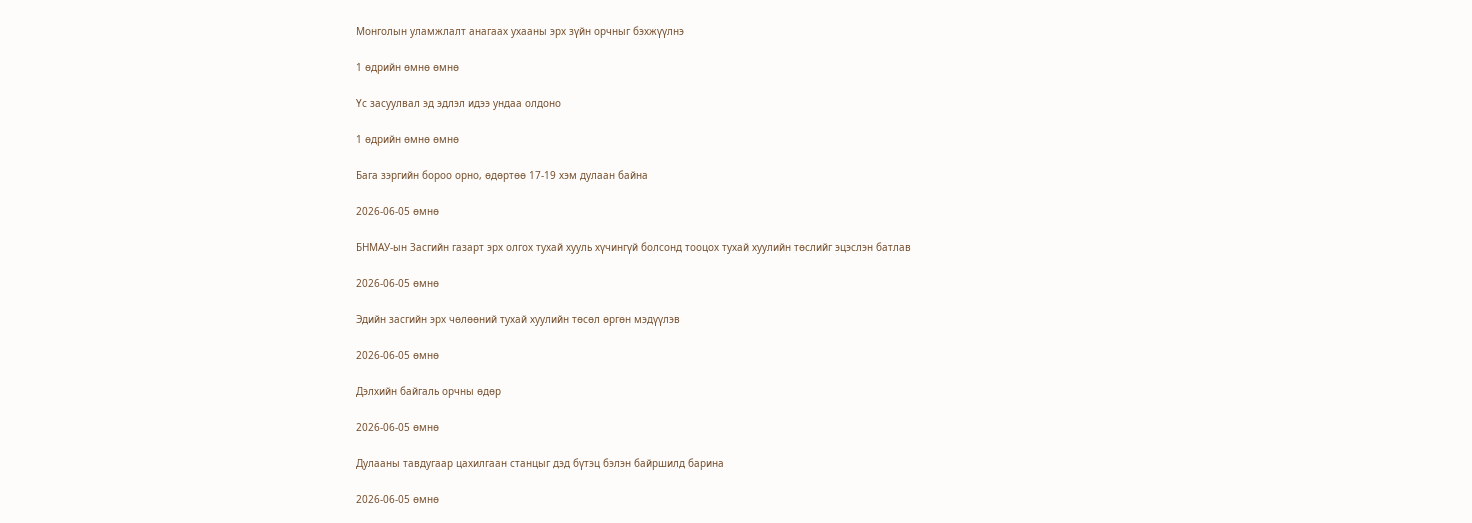Монголын уламжлалт анагаах ухааны эрх зүйн орчныг бэхжүүлнэ

1 өдрийн өмнө өмнө

Үс засуулвал эд эдлэл идээ ундаа олдоно

1 өдрийн өмнө өмнө

Бага зэргийн бороо орно, өдөртөө 17-19 хэм дулаан байна

2026-06-05 өмнө

БНМАУ-ын Засгийн газарт эрх олгох тухай хууль хүчингүй болсонд тооцох тухай хуулийн төслийг эцэслэн батлав

2026-06-05 өмнө

Эдийн засгийн эрх чөлөөний тухай хуулийн төсөл өргөн мэдүүлэв

2026-06-05 өмнө

Дэлхийн байгаль орчны өдөр

2026-06-05 өмнө

Дулааны тавдугаар цахилгаан станцыг дэд бүтэц бэлэн байршилд барина

2026-06-05 өмнө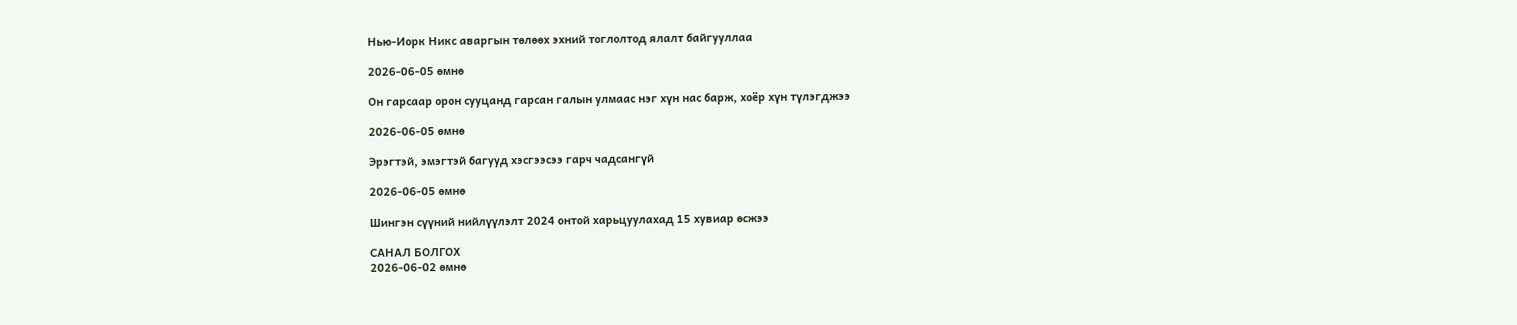Нью-Иорк Никс аваргын төлөөх эхний тоглолтод ялалт байгууллаа

2026-06-05 өмнө

Он гарсаар орон сууцанд гарсан галын улмаас нэг хүн нас барж, хоёр хүн түлэгджээ

2026-06-05 өмнө

Эрэгтэй, эмэгтэй багууд хэсгээсээ гарч чадсангүй

2026-06-05 өмнө

Шингэн сүүний нийлүүлэлт 2024 онтой харьцуулахад 15 хувиар өсжээ

САНАЛ БОЛГОХ
2026-06-02 өмнө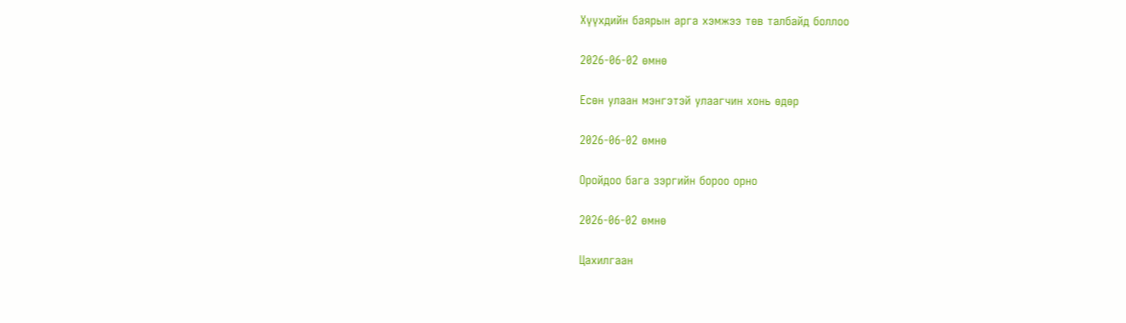Хүүхдийн баярын арга хэмжээ төв талбайд боллоо

2026-06-02 өмнө

Есөн улаан мэнгэтэй улаагчин хонь өдөр

2026-06-02 өмнө

Оройдоо бага зэргийн бороо орно

2026-06-02 өмнө

Цахилгаан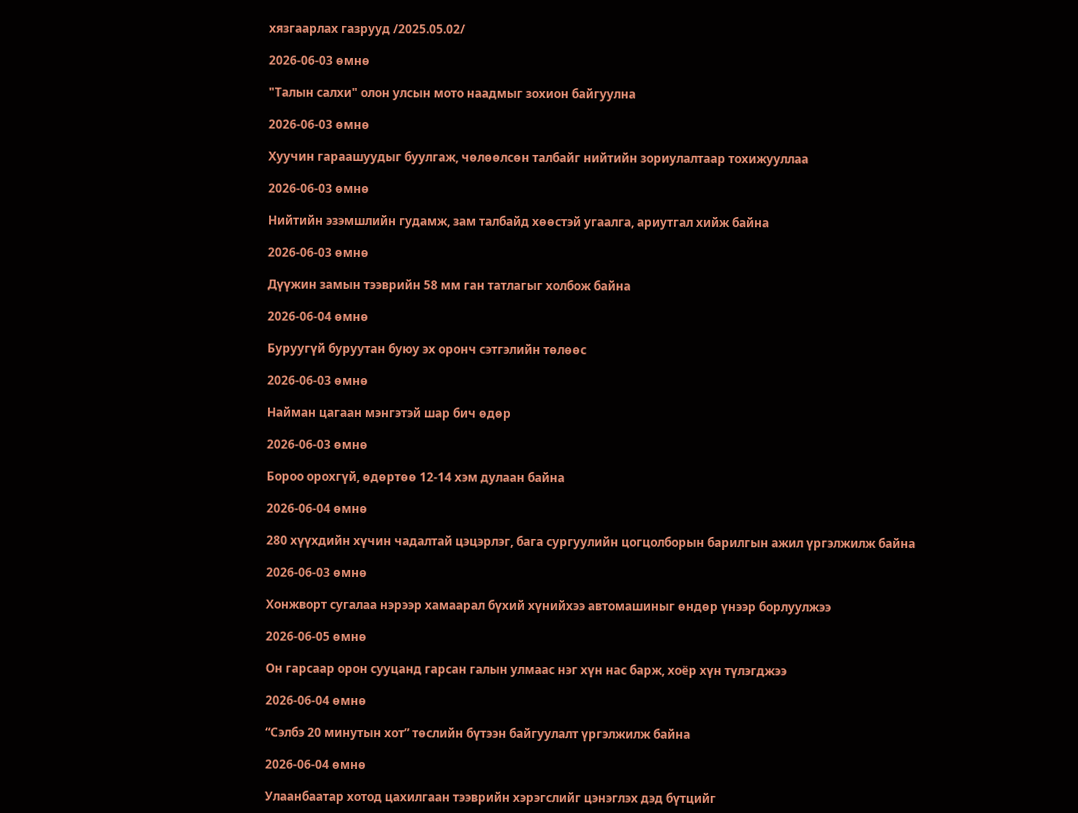хязгаарлах газрууд /2025.05.02/

2026-06-03 өмнө

"Талын салхи" олон улсын мото наадмыг зохион байгуулна

2026-06-03 өмнө

Хуучин гараашуудыг буулгаж, чөлөөлсөн талбайг нийтийн зориулалтаар тохижууллаа

2026-06-03 өмнө

Нийтийн эзэмшлийн гудамж, зам талбайд хөөстэй угаалга, ариутгал хийж байна

2026-06-03 өмнө

Дүүжин замын тээврийн 58 мм ган татлагыг холбож байна

2026-06-04 өмнө

Буруугүй буруутан буюу эх оронч сэтгэлийн төлөөс

2026-06-03 өмнө

Найман цагаан мэнгэтэй шар бич өдөр

2026-06-03 өмнө

Бороо орохгүй, өдөртөө 12-14 хэм дулаан байна

2026-06-04 өмнө

280 хүүхдийн хүчин чадалтай цэцэрлэг, бага сургуулийн цогцолборын барилгын ажил үргэлжилж байна

2026-06-03 өмнө

Хонжворт сугалаа нэрээр хамаарал бүхий хүнийхээ автомашиныг өндөр үнээр борлуулжээ

2026-06-05 өмнө

Он гарсаар орон сууцанд гарсан галын улмаас нэг хүн нас барж, хоёр хүн түлэгджээ

2026-06-04 өмнө

“Сэлбэ 20 минутын хот” төслийн бүтээн байгуулалт үргэлжилж байна

2026-06-04 өмнө

Улаанбаатар хотод цахилгаан тээврийн хэрэгслийг цэнэглэх дэд бүтцийг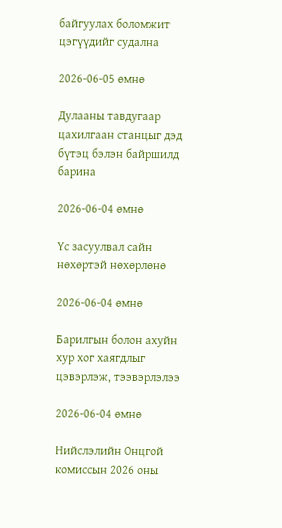байгуулах боломжит цэгүүдийг судална

2026-06-05 өмнө

Дулааны тавдугаар цахилгаан станцыг дэд бүтэц бэлэн байршилд барина

2026-06-04 өмнө

Үс засуулвал сайн нөхөртэй нөхөрлөнө

2026-06-04 өмнө

Барилгын болон ахуйн хур хог хаягдлыг цэвэрлэж, тээвэрлэлээ

2026-06-04 өмнө

Нийслэлийн Онцгой комиссын 2026 оны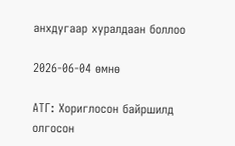анхдугаар хуралдаан боллоо

2026-06-04 өмнө

АТГ: Хориглосон байршилд олгосон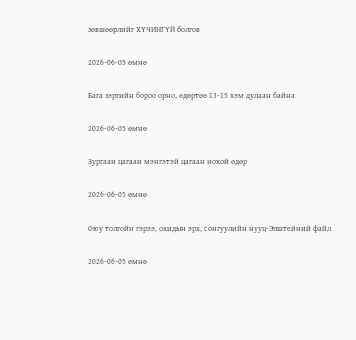зөвшөөрлийг ХҮЧИНГҮЙ болгов

2026-06-05 өмнө

Бага зэргийн бороо орно, өдөртөө 13-15 хэм дулаан байна

2026-06-05 өмнө

Зургаан цагаан мэнгэтэй цагаан нохой өдөр

2026-06-05 өмнө

Оюу толгойн гэрээ, охидын эрх, сонгуулийн нууц-Эпштейний файл

2026-06-05 өмнө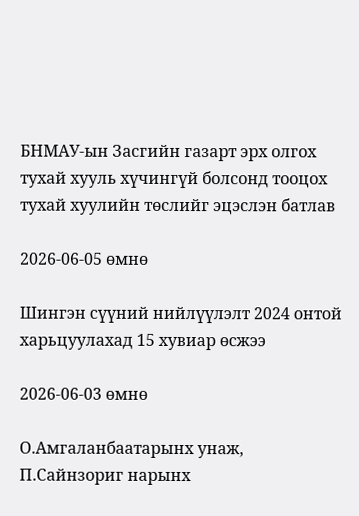БНМАУ-ын Засгийн газарт эрх олгох тухай хууль хүчингүй болсонд тооцох тухай хуулийн төслийг эцэслэн батлав

2026-06-05 өмнө

Шингэн сүүний нийлүүлэлт 2024 онтой харьцуулахад 15 хувиар өсжээ

2026-06-03 өмнө

О.Амгаланбаатарынх унаж, П.Сайнзориг нарынх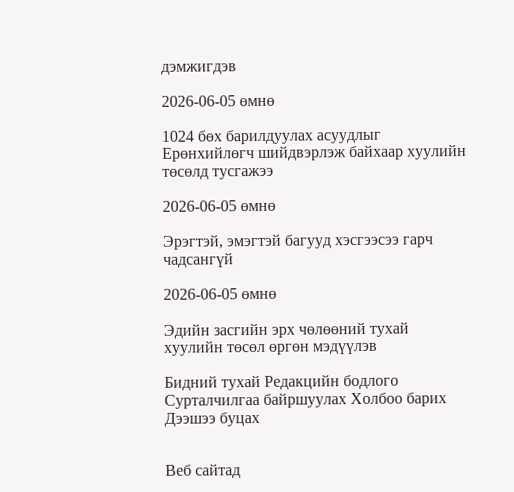дэмжигдэв

2026-06-05 өмнө

1024 бөх барилдуулах асуудлыг Ерөнхийлөгч шийдвэрлэж байхаар хуулийн төсөлд тусгажээ

2026-06-05 өмнө

Эрэгтэй, эмэгтэй багууд хэсгээсээ гарч чадсангүй

2026-06-05 өмнө

Эдийн засгийн эрх чөлөөний тухай хуулийн төсөл өргөн мэдүүлэв

Бидний тухай Редакцийн бодлого Сурталчилгаа байршуулах Холбоо барих Дээшээ буцах


Веб сайтад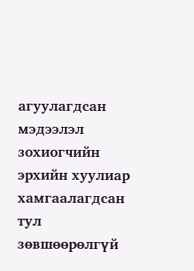агуулагдсан мэдээлэл зохиогчийн эрхийн хуулиар хамгаалагдсан тул зөвшөөрөлгүй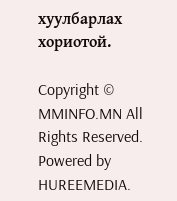хуулбарлах хориотой.

Copyright © MMINFO.MN All Rights Reserved. Powered by HUREEMEDIA.